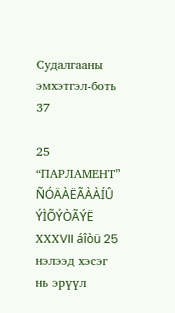Судалгааны эмхэтгэл-боть 37

25 “ПАРЛАМЕНТ” ÑÓÄÀËÃÀÀÍÛ ÝÌÕÝÒÃÝË XXХVII áîòü 25 нэлээд хэсэг нь эрүүл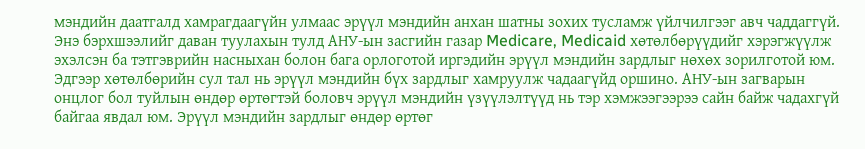мэндийн даатгалд хамрагдаагүйн улмаас эрүүл мэндийн анхан шатны зохих тусламж үйлчилгээг авч чаддаггүй. Энэ бэрхшээлийг даван туулахын тулд АНУ-ын засгийн газар Medicare, Medicaid хөтөлбөрүүдийг хэрэгжүүлж эхэлсэн ба тэтгэврийн насныхан болон бага орлоготой иргэдийн эрүүл мэндийн зардлыг нөхөх зорилготой юм. Эдгээр хөтөлбөрийн сул тал нь эрүүл мэндийн бүх зардлыг хамруулж чадаагүйд оршино. АНУ-ын загварын онцлог бол туйлын өндөр өртөгтэй боловч эрүүл мэндийн үзүүлэлтүүд нь тэр хэмжээгээрээ сайн байж чадахгүй байгаа явдал юм. Эрүүл мэндийн зардлыг өндөр өртөг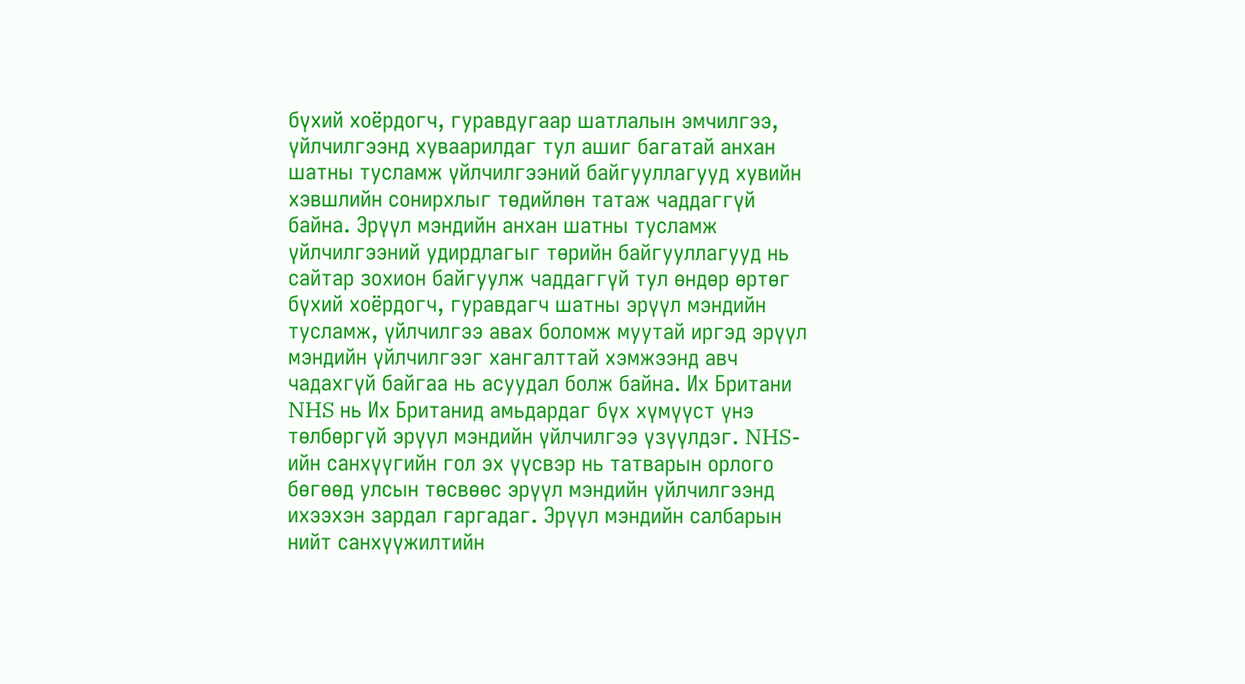бүхий хоёрдогч, гуравдугаар шатлалын эмчилгээ, үйлчилгээнд хуваарилдаг тул ашиг багатай анхан шатны тусламж үйлчилгээний байгууллагууд хувийн хэвшлийн сонирхлыг төдийлөн татаж чаддаггүй байна. Эрүүл мэндийн анхан шатны тусламж үйлчилгээний удирдлагыг төрийн байгууллагууд нь сайтар зохион байгуулж чаддаггүй тул өндөр өртөг бүхий хоёрдогч, гуравдагч шатны эрүүл мэндийн тусламж, үйлчилгээ авах боломж муутай иргэд эрүүл мэндийн үйлчилгээг хангалттай хэмжээнд авч чадахгүй байгаа нь асуудал болж байна. Их Британи NHS нь Их Британид амьдардаг бүх хүмүүст үнэ төлбөргүй эрүүл мэндийн үйлчилгээ үзүүлдэг. NHS-ийн санхүүгийн гол эх үүсвэр нь татварын орлого бөгөөд улсын төсвөөс эрүүл мэндийн үйлчилгээнд ихээхэн зардал гаргадаг. Эрүүл мэндийн салбарын нийт санхүүжилтийн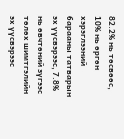82.2% нь төсвөөс, 10% нь өргөн хэрэглээний барааны татварын эх үүсвэрээс, 7.8% нь өвчтөний зүгээс төлөх шимтгэлийн эх үүсвэрээс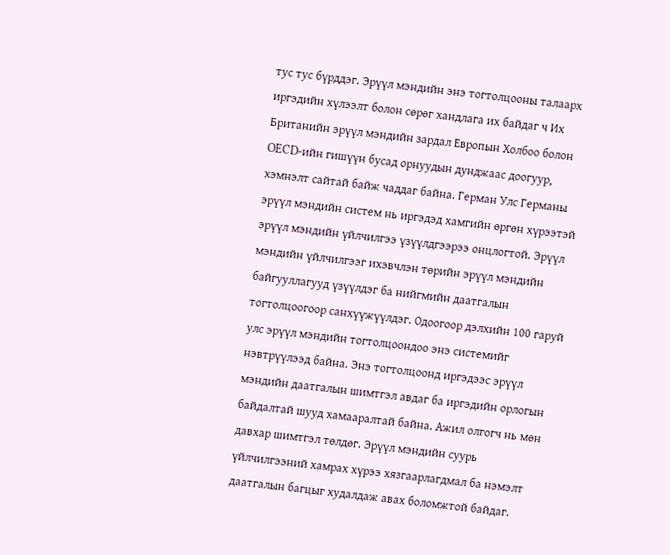тус тус бүрддэг. Эрүүл мэндийн энэ тогтолцооны талаарх иргэдийн хүлээлт болон сөрөг хандлага их байдаг ч Их Британийн эрүүл мэндийн зардал Европын Холбоо болон OECD-ийн гишүүн бусад орнуудын дунджаас доогуур, хэмнэлт сайтай байж чаддаг байна. Герман Улс Германы эрүүл мэндийн систем нь иргэдэд хамгийн өргөн хүрээтэй эрүүл мэндийн үйлчилгээ үзүүлдгээрээ онцлогтой. Эрүүл мэндийн үйлчилгээг ихэвчлэн төрийн эрүүл мэндийн байгууллагууд үзүүлдэг ба нийгмийн даатгалын тогтолцоогоор санхүүжүүлдэг. Одоогоор дэлхийн 100 гаруй улс эрүүл мэндийн тогтолцоондоо энэ системийг нэвтрүүлээд байна. Энэ тогтолцоонд иргэдээс эрүүл мэндийн даатгалын шимтгэл авдаг ба иргэдийн орлогын байдалтай шууд хамааралтай байна. Ажил олгогч нь мөн давхар шимтгэл төлдөг. Эрүүл мэндийн суурь үйлчилгээний хамрах хүрээ хязгаарлагдмал ба нэмэлт даатгалын багцыг худалдаж авах боломжтой байдаг.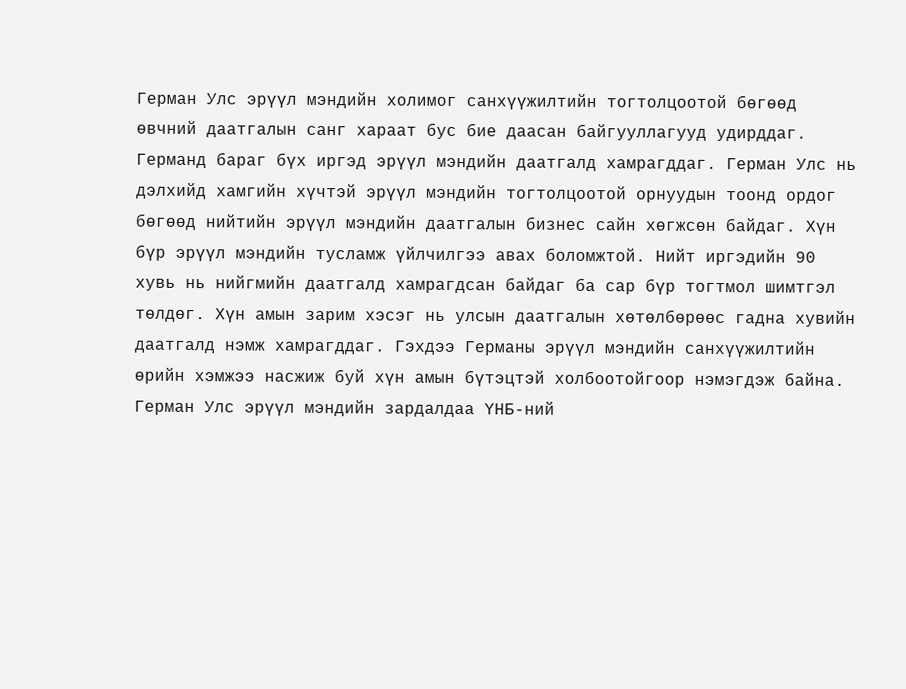Герман Улс эрүүл мэндийн холимог санхүүжилтийн тогтолцоотой бөгөөд өвчний даатгалын санг хараат бус бие даасан байгууллагууд удирддаг. Германд бараг бүх иргэд эрүүл мэндийн даатгалд хамрагддаг. Герман Улс нь дэлхийд хамгийн хүчтэй эрүүл мэндийн тогтолцоотой орнуудын тоонд ордог бөгөөд нийтийн эрүүл мэндийн даатгалын бизнес сайн хөгжсөн байдаг. Хүн бүр эрүүл мэндийн тусламж үйлчилгээ авах боломжтой. Нийт иргэдийн 90 хувь нь нийгмийн даатгалд хамрагдсан байдаг ба сар бүр тогтмол шимтгэл төлдөг. Хүн амын зарим хэсэг нь улсын даатгалын хөтөлбөрөөс гадна хувийн даатгалд нэмж хамрагддаг. Гэхдээ Германы эрүүл мэндийн санхүүжилтийн өрийн хэмжээ насжиж буй хүн амын бүтэцтэй холбоотойгоор нэмэгдэж байна. Герман Улс эрүүл мэндийн зардалдаа ҮНБ-ний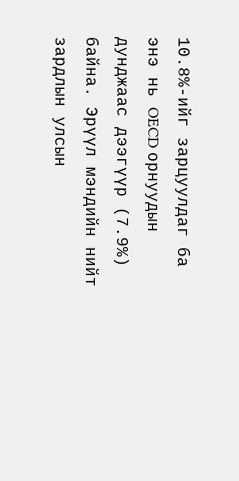10.8%-ийг зарцуулдаг ба энэ нь OECD орнуудын дунджаас дээгүүр (7.9%) байна. Эрүүл мэндийн нийт зардлын улсын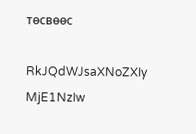төсвөөс

RkJQdWJsaXNoZXIy MjE1NzIw